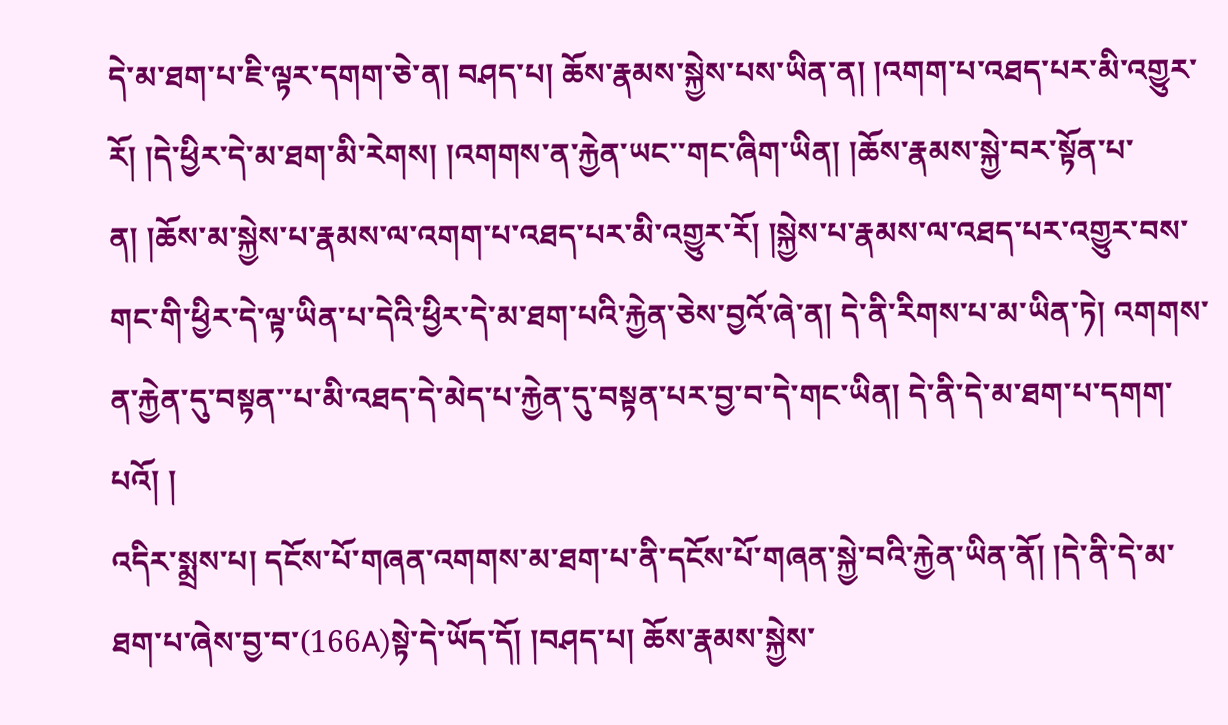དེ་མ་ཐག་པ་ཇི་ལྟར་དགག་ཅེ་ན། བཤད་པ། ཆོས་རྣམས་སྐྱེས་པས་ཡིན་ན། །འགག་པ་འཐད་པར་མི་འགྱུར་རོ། །དེ་ཕྱིར་དེ་མ་ཐག་མི་རེགས། །འགགས་ན་རྐྱེན་ཡང་་གང་ཞིག་ཡིན། །ཆོས་རྣམས་སྐྱེ་བར་སྟོན་པ་ན། །ཆོས་མ་སྐྱེས་པ་རྣམས་ལ་འགག་པ་འཐད་པར་མི་འགྱུར་རོ། །སྐྱེས་པ་རྣམས་ལ་འཐད་པར་འགྱུར་བས་གང་གི་ཕྱིར་དེ་ལྟ་ཡིན་པ་དེའི་ཕྱིར་དེ་མ་ཐག་པའི་རྐྱེན་ཅེས་བྱའོ་ཞེ་ན། དེ་ནི་རིགས་པ་མ་ཡིན་ཏེ། འགགས་ན་རྐྱེན་དུ་བསྟན་་པ་མི་འཐད་དེ་མེད་པ་རྐྱེན་དུ་བསྟན་པར་བྱ་བ་དེ་གང་ཡིན། དེ་ནི་དེ་མ་ཐག་པ་དགག་པའོ། །
འདིར་སྨྲས་པ། དངོས་པོ་གཞན་འགགས་མ་ཐག་པ་ནི་དངོས་པོ་གཞན་སྐྱེ་བའི་རྐྱེན་ཡིན་ནོ། །དེ་ནི་དེ་མ་ཐག་པ་ཞེས་བྱ་བ་(166A)སྟེ་དེ་ཡོད་དོ། །བཤད་པ། ཆོས་རྣམས་སྐྱེས་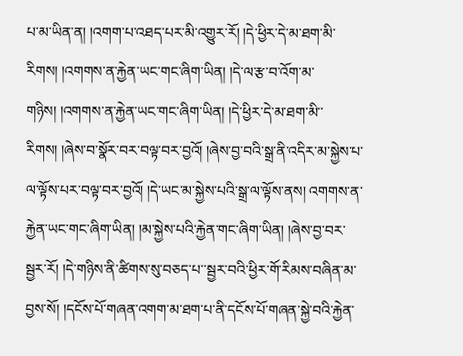པ་མ་ཡིན་ན། །འགག་པ་འཐད་པར་མི་འགྱུར་རོ། །དེ་ཕྱིར་དེ་མ་ཐག་མི་རིགས། །འགགས་ན་རྐྱེན་ཡང་གང་ཞིག་ཡིན། །དེ་ལ་རྩ་བ་འོག་མ་གཉིས། །འགགས་ན་རྐྱེན་ཡང་གང་ཞིག་ཡིན། །དེ་ཕྱིར་དེ་མ་ཐག་མི་་རིགས། །ཞེས་བ་སྣོར་བར་བལྟ་བར་བྱའོ། །ཞེས་བྱ་བའི་སྒྲ་ནི་འདིར་མ་སྐྱེས་པ་ལ་ལྟོས་པར་བལྟ་བར་བྱའོ། །དེ་ཡང་མ་སྐྱེས་པའི་སྒྲ་ལ་ལྟོས་ནས། འགགས་ན་རྐྱེན་ཡང་གང་ཞིག་ཡིན། །མ་སྐྱེས་པའི་རྐྱེན་གང་ཞིག་ཡིན། །ཞེས་བྱ་བར་སྦྱར་རོ། །དེ་གཉིས་ནི་ཚིགས་སུ་བཅད་པ་་སྦྱར་བའི་ཕྱིར་གོ་རིམས་བཞིན་མ་བྱས་སོ། །དངོས་པོ་གཞན་འགག་མ་ཐག་པ་ནི་དངོས་པོ་གཞན་སྐྱེ་བའི་རྐྱེན་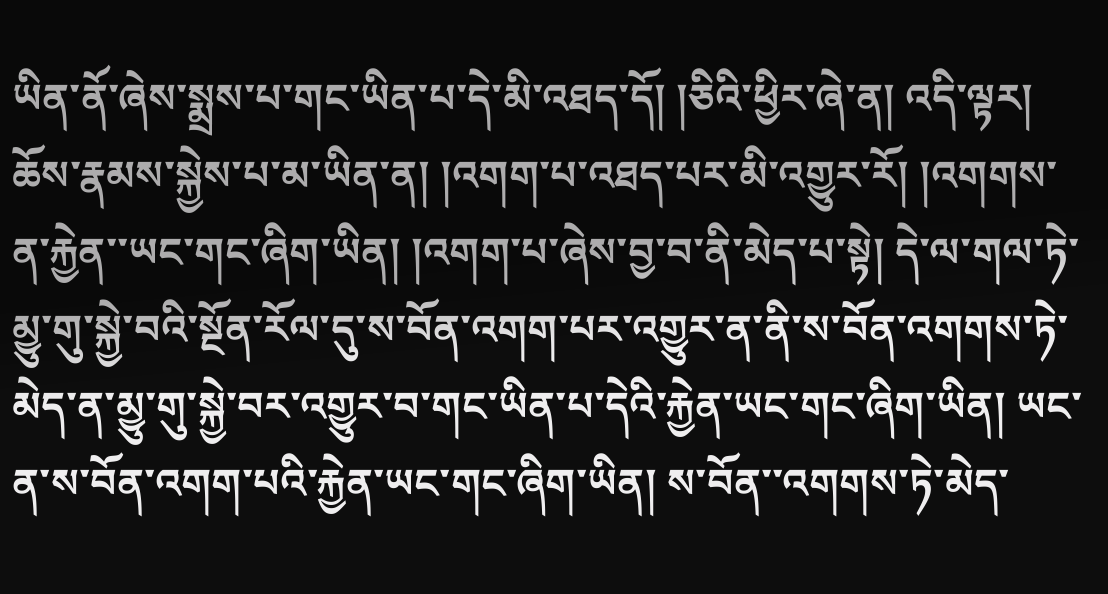ཡིན་ནོ་ཞེས་སྨྲས་པ་གང་ཡིན་པ་དེ་མི་འཐད་དོ། །ཅིའི་ཕྱིར་ཞེ་ན། འདི་ལྟར། ཆོས་རྣམས་སྐྱེས་པ་མ་ཡིན་ན། །འགག་པ་འཐད་པར་མི་འགྱུར་རོ། །འགགས་ན་རྐྱེན་་ཡང་གང་ཞིག་ཡིན། །འགག་པ་ཞེས་བྱ་བ་ནི་མེད་པ་སྟེ། དེ་ལ་གལ་ཏེ་མྱུ་གུ་སྐྱེ་བའི་སྔོན་རོལ་དུ་ས་བོན་འགག་པར་འགྱུར་ན་ནི་ས་བོན་འགགས་ཏེ་མེད་ན་མྱུ་གུ་སྐྱེ་བར་འགྱུར་བ་གང་ཡིན་པ་དེའི་རྐྱེན་ཡང་གང་ཞིག་ཡིན། ཡང་ན་ས་བོན་འགག་པའི་རྐྱེན་ཡང་གང་ཞིག་ཡིན། ས་བོན་་འགགས་ཏེ་མེད་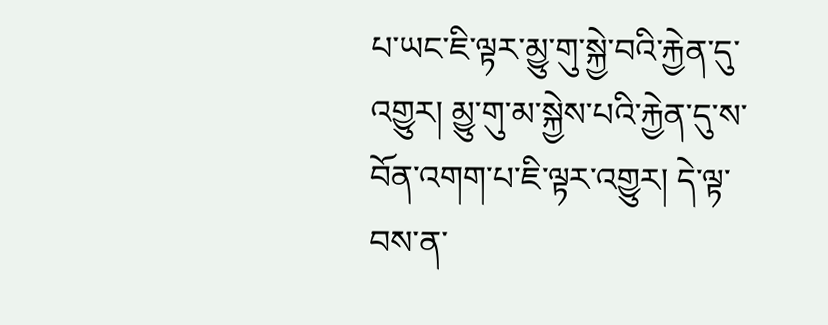པ་ཡང་ཇི་ལྟར་མྱུ་གུ་སྐྱེ་བའི་རྐྱེན་དུ་འགྱུར། མྱུ་གུ་མ་སྐྱེས་པའི་རྐྱེན་དུ་ས་བོན་འགག་པ་ཇི་ལྟར་འགྱུར། དེ་ལྟ་བས་ན་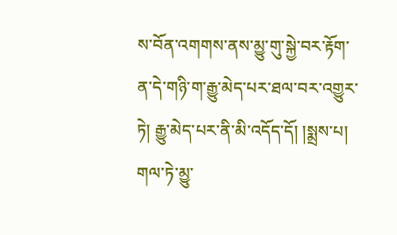ས་བོན་འགགས་ནས་མྱུ་གུ་སྐྱེ་བར་རྟོག་ན་དེ་གཉི་ག་རྒྱུ་མེད་པར་ཐལ་བར་འགྱུར་ཏེ། རྒྱུ་མེད་པར་ནི་མི་འདོད་དོ། །སྨྲས་པ། གལ་ཏེ་མྱུ་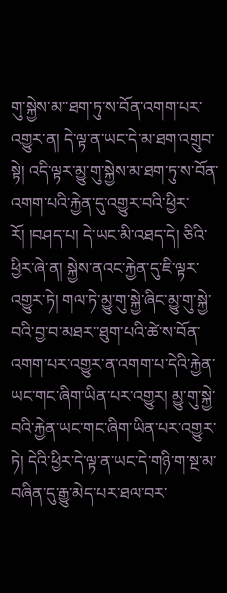གུ་སྐྱེས་མ་་ཐག་ཏུ་ས་བོན་འགག་པར་འགྱུར་ན། དེ་ལྟ་ན་ཡང་དེ་མ་ཐག་འགྲུབ་སྟེ། འདི་ལྟར་མྱུ་གུ་སྐྱེས་མ་ཐག་ཏུ་ས་བོན་འགག་པའི་རྐྱེན་དུ་འགྱུར་བའི་ཕྱིར་རོ། །བཤད་པ། དེ་ཡང་མི་འཐད་དེ། ཅིའི་ཕྱིར་ཞེ་ན། སྐྱེས་ནའང་རྐྱེན་དུ་ཇི་ལྟར་འགྱུར་ཏེ། གལ་ཏེ་མྱུ་གུ་སྐྱེ་ཞིང་མྱུ་གུ་སྐྱེ་བའི་བྱ་བ་མཐར་་ཐུག་པའི་ཚེ་ས་བོན་འགག་པར་འགྱུར་ན་འགག་པ་དེའི་རྐྱེན་ཡང་གང་ཞིག་ཡིན་པར་འགྱུར། མྱུ་གུ་སྐྱེ་བའི་རྐྱེན་ཡང་གང་ཞིག་ཡིན་པར་འགྱུར་ཏེ། དེའི་ཕྱིར་དེ་ལྟ་ན་ཡང་དེ་གཉི་ག་སྔ་མ་བཞིན་དུ་རྒྱུ་མེད་པར་ཐལ་བར་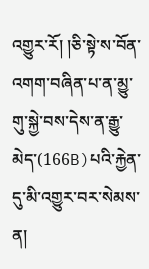འགྱུར་རོ། །ཅི་སྟེ་ས་བོན་འགག་བཞིན་པ་ན་མྱུ་གུ་སྐྱེ་བས་དེས་ན་རྒྱུ་མེད་(166B)པའི་རྐྱེན་དུ་མི་འགྱུར་བར་སེམས་ན།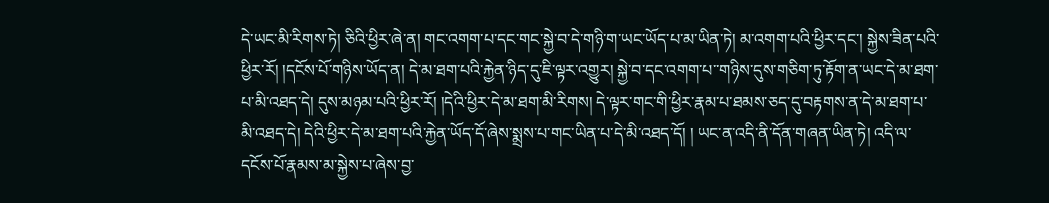དེ་ཡང་མི་རིགས་ཏེ། ཅིའི་ཕྱིར་ཞེ་ན། གང་འགག་པ་དང་གང་སྐྱེ་བ་དེ་གཉི་ག་ཡང་ཡོད་པ་མ་ཡིན་ཏེ། མ་འགག་པའི་ཕྱིར་དང་། སྐྱེས་ཟིན་པའི་ཕྱིར་རོ། །དངོས་པོ་གཉིས་ཡོད་ན། དེ་མ་ཐག་པའི་རྐྱེན་ཉིད་དུ་ཇི་ལྟར་འགྱུར། སྐྱེ་བ་དང་འགག་པ་་གཉིས་དུས་གཅིག་ཏུ་རྟོག་ན་ཡང་དེ་མ་ཐག་པ་མི་འཐད་དེ། དུས་མཉམ་པའི་ཕྱིར་རོ། །དེའི་ཕྱིར་དེ་མ་ཐག་མི་རིགས། དེ་ལྟར་གང་གི་ཕྱིར་རྣམ་པ་ཐམས་ཅད་དུ་བརྟགས་ན་དེ་མ་ཐག་པ་མི་འཐད་དེ། དེའི་ཕྱིར་དེ་མ་ཐག་པའི་རྐྱེན་ཡོད་དོ་ཞེས་སྨྲས་པ་གང་ཡིན་པ་དེ་མི་འཐད་དོ། ། ཡང་ན་འདི་ནི་དོན་གཞན་ཡིན་ཏེ། འདི་ལ་དངོས་པོ་རྣམས་མ་སྐྱེས་པ་ཞེས་བྱ་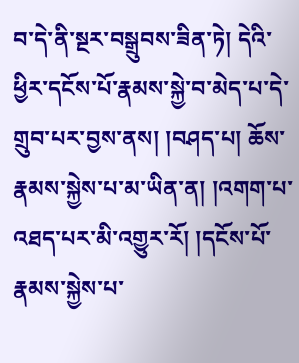བ་དེ་ནི་སྔར་བསྒྲུབས་ཟིན་ཏེ། དེའི་ཕྱིར་དངོས་པོ་རྣམས་སྐྱེ་བ་མེད་པ་དེ་གྲུབ་པར་བྱས་ནས། །བཤད་པ། ཆོས་རྣམས་སྐྱེས་པ་མ་ཡིན་ན། །འགག་པ་འཐད་པར་མི་འགྱུར་རོ། །དངོས་པོ་རྣམས་སྐྱེས་པ་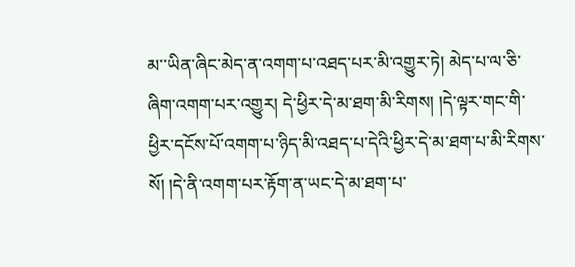མ་་ཡིན་ཞིང་མེད་ན་འགག་པ་འཐད་པར་མི་འགྱུར་ཏེ། མེད་པ་ལ་ཅི་ཞིག་འགག་པར་འགྱུར། དེ་ཕྱིར་དེ་མ་ཐག་མི་རིགས། །དེ་ལྟར་གང་གི་ཕྱིར་དངོས་པོ་འགག་པ་ཉིད་མི་འཐད་པ་དེའི་ཕྱིར་དེ་མ་ཐག་པ་མི་རིགས་སོ། །དེ་ནི་འགག་པར་རྟོག་ན་ཡང་དེ་མ་ཐག་པ་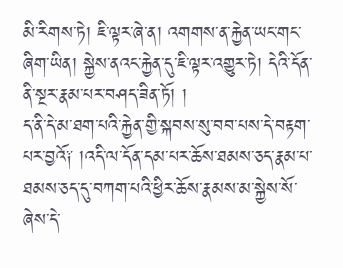མི་རིགས་ཏེ། ཇི་ལྟར་ཞེ་ན། འགགས་ན་རྐྱེན་ཡང་གང་ཞིག་ཡིན། སྐྱེས་ནའང་རྐྱེན་དུ་ཇི་ལྟར་འགྱུར་ཏེ། དེའི་དོན་ནི་སྔར་རྣམ་པར་བཤད་ཟིན་ཏོ། །
ད་ནི་དེ་མ་ཐག་པའི་རྐྱེན་གྱི་སྐབས་སུ་བབ་པས་དེ་བརྟག་པར་བྱའོ༑ །འདི་ལ་དོན་དམ་པར་ཆོས་ཐམས་ཅད་རྣམ་པ་ཐམས་ཅད་དུ་བཀག་པའི་ཕྱིར་ཆོས་རྣམས་མ་སྐྱེས་སོ་ཞེས་དེ་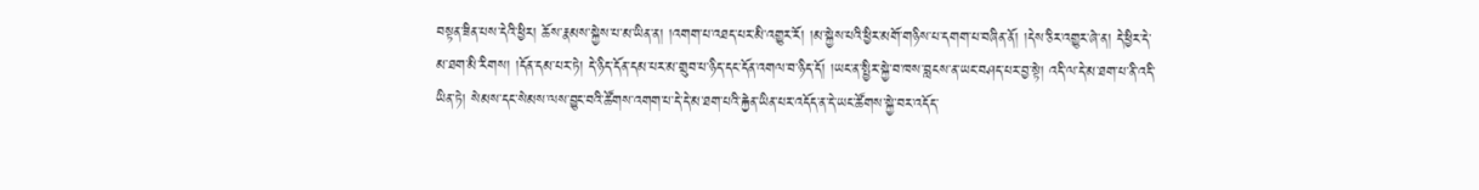བསྟན་ཟིན་པས་དེའི་ཕྱིར། ཆོས་རྣམས་སྐྱེས་པ་མ་ཡིན་ན། །འགག་པ་འཐད་པར་མི་འགྱུར་རོ། །མ་སྐྱེས་པའི་ཕྱིར་མགོ་གཉིས་པ་དགག་པ་བཞིན་ནོ། །དེས་ཅིར་འགྱུར་ཞེ་ན། དེ་ཕྱིར་དེ་མ་ཐག་མི་རིགས། །དོན་དམ་པར་ཏེ། དེ་ཉིད་དོན་དམ་པར་མ་གྲུབ་པ་ཉིད་དང་དོན་འགལ་བ་ཉིད་དོ། །ཡང་ན་སྤྱིར་སྐྱེ་བ་ཁས་བླངས་ན་ཡང་བཤད་པར་བྱ་སྟེ། འདི་ལ་དེ་མ་ཐག་པ་ནི་འདི་ཡིན་ཏེ། སེམས་དང་སེམས་ལས་བྱུང་བའི་ཚོགས་འགག་པ་དེ་དེ་མ་ཐག་པའི་རྐྱེན་ཡིན་པར་འདོད་ན་དེ་ཡང་ཚོགས་སྐྱེ་བར་འདོད་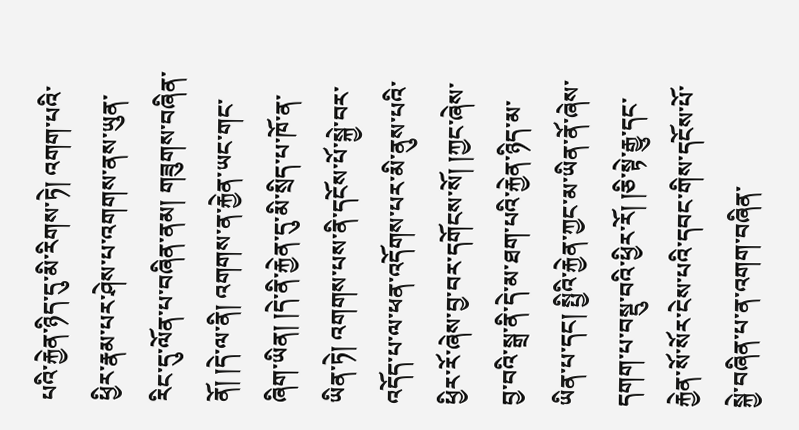པའི་རྐྱེན་ཉིད་དུ་མི་རིགས་ཏེ། འགག་པའི་ཕྱིར་རྣམ་པར་ཤེས་པ་འགགས་ནས་ཡུན་རིང་དུ་ལོན་པ་བཞིན་ནམ། གཟུགས་བཞིན་ནོ། །དེ་ལ་ནི། འགགས་ན་རྐྱེན་ཡང་གང་ཞིག་ཡིན། །དེ་ནི་རྐྱེན་དུ་མི་སྲིད་པ་ཁོ་ན་ཡིན་ཏེ། འགགས་པས་ནི་དངོས་པོ་སྐྱེ་བར་འདོད་པ་ལ་ཕན་འདོགས་པར་མི་ནུས་པའི་ཕྱིར་རོ་ཞེས་བྱ་བར་དགོངས་སོ། །ཀྱང་ཞེས་བྱ་བའི་སྒྲ་ནི་དེ་མ་ཐག་པའི་རྐྱེན་ཉིད་མ་ཡིན་པ་དང། སྤྱིའི་རྐྱེན་ཀྱང་མ་ཡིན་ནོ་ཞེས་དགག་པ་བསྡུ་བའི་ཕྱིར་རོ། །ཅི་སྟེ་རྒྱུ་དང་རྐྱེན་སོ་སོར་ངེས་པའི་དབང་གིས་དངོས་པོ་སྐྱེ་བཞིན་པ་ན་འགག་བཞིན་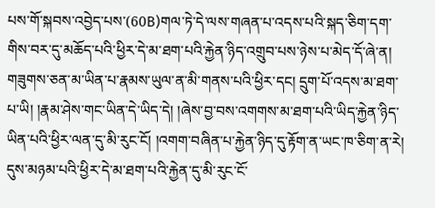པས་གོ་སྐབས་འབྱེད་པས་(60B)གལ་ཏེ་དེ་ལས་གཞན་པ་འདས་པའི་སྐད་ཅིག་དག་གིས་བར་དུ་མཆོད་པའི་ཕྱིར་དེ་མ་ཐག་པའི་རྐྱེན་ཉིད་འགྲུབ་པས་ཉེས་པ་མེད་དོ་ཞེ་ན། གཟུགས་ཅན་མ་ཡིན་པ་རྣམས་ཡུལ་ན་མི་གནས་པའི་ཕྱིར་དང། དྲུག་པོ་འདས་མ་ཐག་པ་ཡི། །རྣམ་ཤེས་གང་ཡིན་དེ་ཡིད་དེ། །ཞེས་བྱ་བས་འགགས་མ་ཐག་པའི་ཡིད་རྐྱེན་ཉིད་ཡིན་པའི་ཕྱིར་ལན་དུ་མི་རུང་ངོ། །འགག་བཞིན་པ་རྐྱེན་ཉིད་དུ་རྟོག་ན་ཡང་ཁ་ཅིག་ན་རེ། དུས་མཉམ་པའི་ཕྱིར་དེ་མ་ཐག་པའི་རྐྱེན་དུ་མི་རུང་ངོ་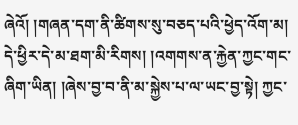ཞེའོ། །གཞན་དག་ནི་ཚིགས་སུ་བཅད་པའི་ཕྱེད་འོག་མ། དེ་ཕྱིར་དེ་མ་ཐག་མི་རིགས། །འགགས་ན་རྐྱེན་ཀྱང་གང་ཞིག་ཡིན། །ཞེས་བྱ་བ་ནི་མ་སྐྱེས་པ་ལ་ཡང་བྱ་སྟེ། ཀྱང་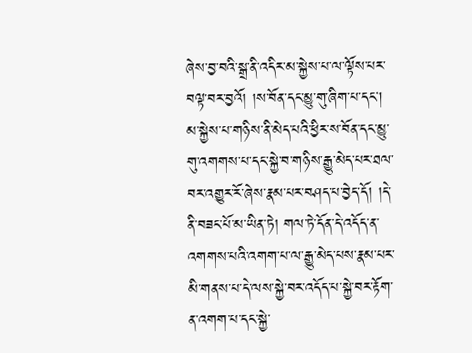ཞེས་བྱ་བའི་སྒྲ་ནི་འདིར་མ་སྐྱེས་པ་ལ་ལྟོས་པར་བལྟ་བར་བྱའོ། །ས་བོན་དང་མྱུ་གུ་ཞིག་པ་དང། མ་སྐྱེས་པ་གཉིས་ནི་མེད་པའི་ཕྱིར་ས་བོན་དང་མྱུ་གུ་འགགས་པ་དང་སྐྱེ་བ་གཉིས་རྒྱུ་མེད་པར་ཐལ་བར་འགྱུར་རོ་ཞེས་རྣམ་པར་བཤད་པ་བྱེད་དོ། །དེ་ནི་བཟང་པོ་མ་ཡིན་ཏེ། གལ་ཏེ་དོན་དེ་འདོད་ན་འགགས་པའི་འགག་པ་ལ་རྒྱུ་མེད་པས་རྣམ་པར་མི་གནས་པ་དེ་ལས་སྐྱེ་བར་འདོད་པ་སྐྱེ་བར་རྟོག་ན་འགག་པ་དང་སྐྱེ་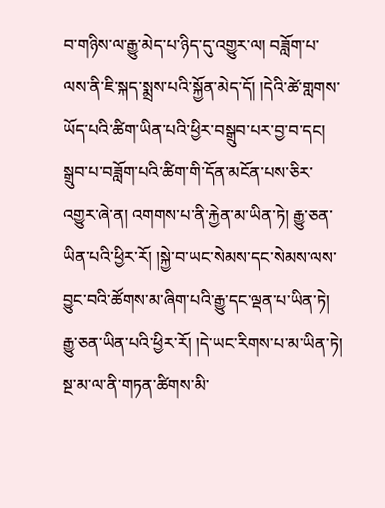བ་གཉིས་ལ་རྒྱུ་མེད་པ་ཉིད་དུ་འགྱུར་ལ། བཟློག་པ་ལས་ནི་ཇི་སྐད་སྨྲས་པའི་སྐྱོན་མེད་དོ། །དེའི་ཚེ་གླགས་ཡོད་པའི་ཚིག་ཡིན་པའི་ཕྱིར་བསྒྲུབ་པར་བྱ་བ་དང། སྒྲུབ་པ་བཟློག་པའི་ཚིག་གི་དོན་མངོན་པས་ཅིར་འགྱུར་ཞེ་ན། འགགས་པ་ནི་རྐྱེན་མ་ཡིན་ཏེ། རྒྱུ་ཅན་ཡིན་པའི་ཕྱིར་རོ། །སྐྱེ་བ་ཡང་སེམས་དང་སེམས་ལས་བྱུང་བའི་ཚོགས་མ་ཞིག་པའི་རྒྱུ་དང་ལྡན་པ་ཡིན་ཏེ། རྒྱུ་ཅན་ཡིན་པའི་ཕྱིར་རོ། །དེ་ཡང་རིགས་པ་མ་ཡིན་ཏེ། སྔ་མ་ལ་ནི་གཏན་ཚིགས་མི་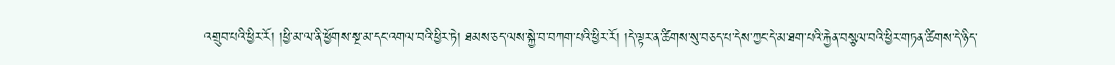འགྲུབ་པའི་ཕྱིར་རོ། །ཕྱི་མ་ལ་ནི་ཕྱོགས་སྔ་མ་དང་འགལ་བའི་ཕྱིར་ཏེ། ཐམས་ཅད་ལས་སྐྱེ་བ་བཀག་པའི་ཕྱིར་རོ། །དེ་ལྟར་ན་ཚིགས་སུ་བཅད་པ་དེས་ཀྱང་དེ་མ་ཐག་པའི་རྐྱེན་བསྩལ་བའི་ཕྱིར་གཏན་ཚིགས་དེ་ཉིད་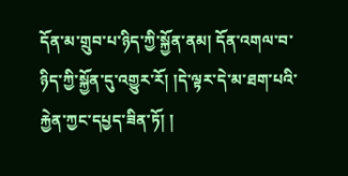དོན་མ་གྲུབ་པ་ཉིད་ཀྱི་སྐྱོན་ནམ། དོན་འགལ་བ་ཉིད་ཀྱི་སྐྱོན་དུ་འགྱུར་རོ། །དེ་ལྟར་དེ་མ་ཐག་པའི་རྐྱེན་ཀྱང་དཔྱད་ཟིན་ཏོ། །